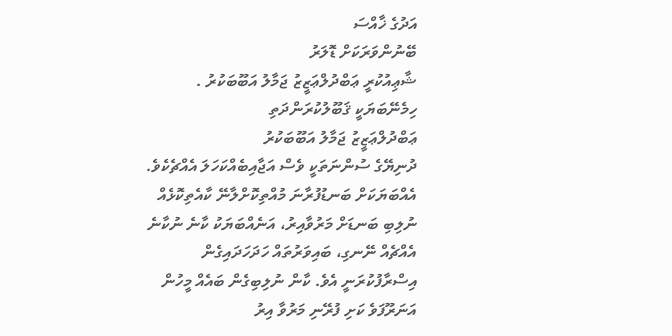އަދުގެ ޚާއްސަ
ބޭނުންވަރަކަށް ޑޮލަރު
ޝާޢިއުކުރީ ޢަބްދުލްޢަޒީޒު ޖަމާލު އަބޫބަކުރު . ހިމެނޭބަޔަކީ ޤަބޫލުކުރަންދަތި
ޢަބްދުލްޢަޒީޒު ޖަމާލު އަބޫބަކުރު
ދުނިޔޭގެ ސުންނަތަކީ ވެސް އަޖާއިބެއްކަހަލަ އެއްޗެކެވެ. އެއްބަޔަކަށް ބަނޑުފުރާނަ މުއްތިކޮށްލާނޭ ކާއެތިކޮޅެއް ނުލިބި ބަނޑަށް މަރުވާއިރު، އަނެއްބަޔަކު ކާނެ ނުކާނެ އެއްޗެއް ނޭނގި، ބައިވަރުތައް ހަދަހަދައިގެން އިސްރާފުކުރަނީ އެވެ. ކާން ނުލިބިގެން ބައެއް މީހުން އަނަރޫފަވެ ކަށި ފުރޭނި މަރުވާ އިރު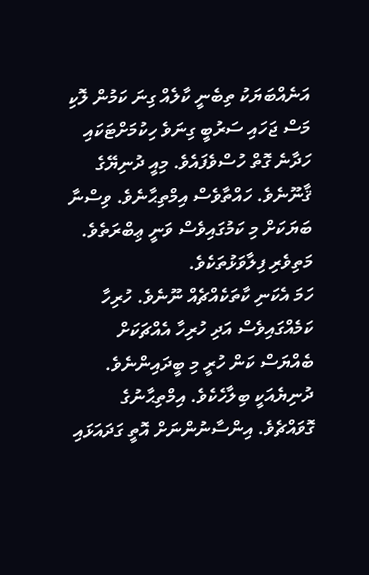އަނެއްބަޔަކު ތިބެނީ ކާލެއް ގިނަ ކަމުން ލޮކި މަސް ޖަހައި ސަރުބީ ގިނަވެ ހިކުމަށްޓަކައި ހަދާނެ ގޮތް ހުސްވެފައެވެ. މިއީ ދުނިޔޭގެ ޤާނޫނެވެ. ހައްތާވެސް އިމްތިޙާނެވެ. ވިސްނާ ބަޔަކަށް މި ކަމުގައިވެސް ވަނީ ޢިބްރަތެވެ. މަތިވެރި ފިލާވަޅުތަކެވެ.
ހަމަ އެކަނި ކާތަކެއްޗެއް ނޫނެވެ. ހުރިހާ ކަމެއްގައިވެސް އަދި ހުރިހާ އެއްޗަކަށް ބެއްޔަސް ކަން ހުރީ މި ބީދައިންނެވެ. ދުނިޔެއަކީ ބިލާހެކެވެ. އިމްތިޙާނުގެ ގޮވައްޗެވެ. އިންސާނުންނަށް އޮތީ ގަދައަޅައި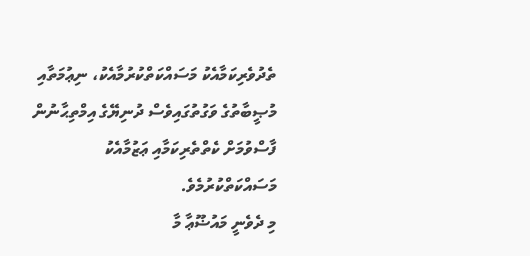ތެދުވެރިކަމާއެކު މަސައްކަތްކުރުމާއެކު، ނިޢުމަތާއި މުޞީބާތުގެ ވަގުތުގައިވެސް ދުނިޔޭގެ އިމްތިޙާނުން ފާސްވުމަށް ކެތްތެރިކަމާއި ޢަޒުމާއެކު މަސައްކަތްކުރުމެވެ.
މި ދެވެނީ މައުޟޫޢާ މާ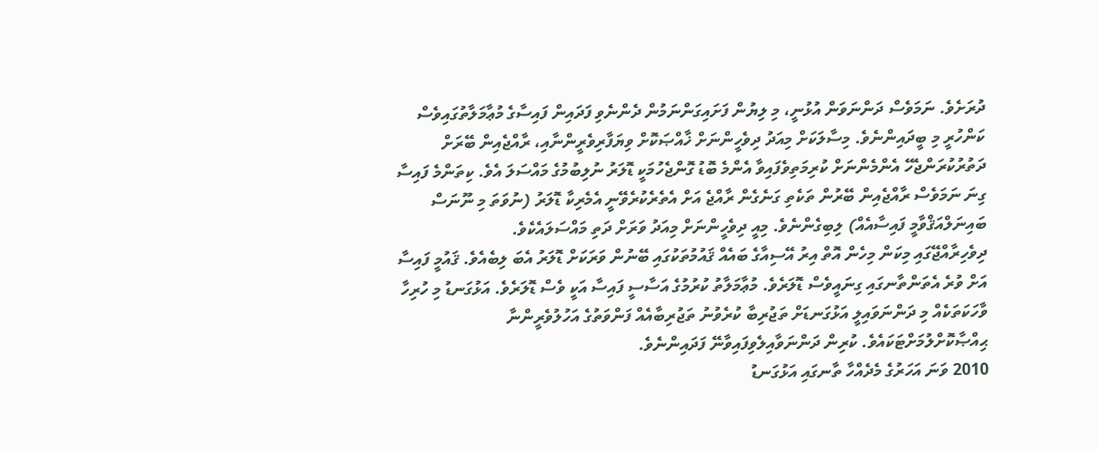ދުރަށެވެ. ނަމަވެސް ދަންނަވަން އުޅުނީ، މި ލިޔުން ފަށައިގަންނަމުން ދެންނެވި ފަދައިން ފައިސާގެ މުޢާމަލާތުގައިވެސް ކަންހުރީ މި ބީދައިންނެވެ. މިސާލަކަށް މިއަދު ދިވެހީންނަށް ޚާއްޞަކޮށް ވިޔަފާރިވެރީންނާއި، ރާއްޖެއިން ބޭރަށް ދަތުރުކުރަންޖެހޭ އެންމެންނަށް ކުރިމަތިވެފައިވާ އެންމެ ބޮޑު ގޮންޖެހުމަކީ ޑޮލަރު ނުލިބުމުގެ މައްސަލަ އެވެ. ކިތަންމެ ފައިސާ ގިނަ ނަމަވެސް ރާއްޖެއިން ބޭރުން ތަކެތި ގަނެގެން ރާއްޖެ އަށް އެތެރެކުރެވޭނީ އެމެރިކާ ޑޮލަރު (ނުވަތަ މި ނޫނަސް ބައިނަލްއަޤްވާމީ ފައިސާއެއް) ލިބިގެންނެވެ. މިއީ ދިވެހީންނަށް މިއަދު ވަރަށް ދަތި މައްސަލައެކެވެ.
ދިވެހިރާއްޖޭގައި މިކަން މިހެން އޮތް އިރު އޭސިއާގެ ބައެއް ޤައުމުތަކުގައި ބޭނުން ވަރަކަށް ޑޮލަރު އެބަ ލިބެއެވެ. ޤައުމީ ފައިސާ އަށް ވުރެ އެތަންތާނގައި ގިނައީވެސް ޑޮލަރެވެ. މުޢާމަލާތު ކުރުމުގެ އަސާސީ ފައިސާ އަކީ ވެސް ޑޮލަރެވެ. އަޅުގަނޑު މި ހުރިހާ ވާހަކަތަކެއް މި ދަންނަވައިލީ އަޅުގަނޑަށް ތަޖުރިބާ ކުރެވުނު ތަޖުރިބާއެއް ފަންވަތުގެ އަހުލުވެރީންނާ ޙިއްޞާކޮށްލުމަށްޓަކައެވެ. ކުރިން ދަންނަވާއިލެވިފައިވާނޭ ފަދައިންނެވެ.
2010 ވަނަ އަހަރުގެ މެދެއްހާ ތާނގައި އަޅުގަނޑު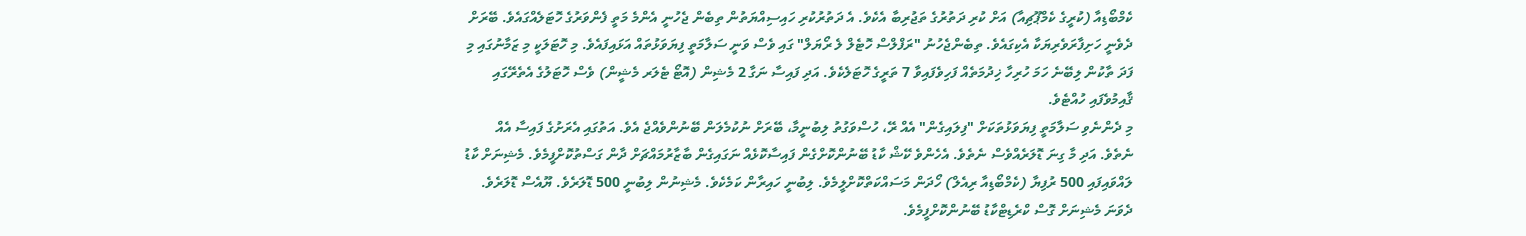ކެމްބޯޑިއާ (ކުރީގެ ކެމްޕޫޗިއާ) އަށް ކުރި ދަތުރުގެ ތަޖުރިބާ އެކެވެ. އެ ދަތުރުކުރި ހައިސިއްޔަތުން ތިބެން ޖެހުނީ އެންމެ މަތީ ފެންވަރުގެ ހޮޓަލެއްގައެވެ. ބޭރަށް ދެވެނީ ހަށިފާރަވެރިޔަކާ އެކިގައެވެ. ތިބެންޖެހުނު "ރަފްލްސް ހޮޓެލް ލެ ރޯޔަލް" ގައި ވެސް ވަނީ ސަލާމަތީ ފިޔަވަޅުތައް އަޅައިފައެވެ. މި ހޮޓަލަކީ މި ޒަމާނުގައި މި ފަދަ ތާކުން ލިބޭނެ ހަމަ ހުރިހާ ޚިދުމަތެއް ފަހިވެފައިވާ 7 ތަރީގެ ހޮޓަލެކެވެ. އަދި ފައިސާ ނަގާ 2 މެޝިން (އޮޓޯ ޓެލަރ މެޝީން) ވެސް ހޮޓަލުގެ އެތެރޭގައި ޤާއިމުވެފައި ހުއްޓެވެ.
މި ދެންނެވި ސަލާމަތީ ފިޔަވަޅުތަކަށް "ފިލައިގެން" އެއް ރޭ، ހުސްވަގުތު ލިބުނީމާ، ބޭރަށް ނުކުމެލަން ބޭނުންވެއްޖެ އެވެ. އަތުގައި އެރަށުގެ ފައިސާ އެއް ނެތެވެ. އަދި މާ ގިނަ ޑޮލަރެއްވެސް ނެތެވެ. އެހެންވެ ކޭޝް ކާޑު ބޭނުންކޮށްގެން ފައިސާކޮޅެއް ނަގައިގެން ބާޒާރުމައްޗަށް ދާން ގަސްތުކޮށްފީމެވެ. މެޝިނަށް ކާޑު ލައްވައިފައި 500 ރުފިޔާ (ކެމްބޯޑިއާ ރިއެލް) ހޯދަން މަސައްކަތްކޮށްލީމެވެ. ލިބުނީ ހައިރާން ކަމެކެވެ. މެޝިނުން ލިބުނީ 500 ޑޮލަރެވެ. ޔޫއެސް ޑޮލަރެވެ. ދެވަނަ މެޝިނަށް ގޮސް ކްރެޑިޓްކާޑު ބޭނުންކޮށްފީމެވެ.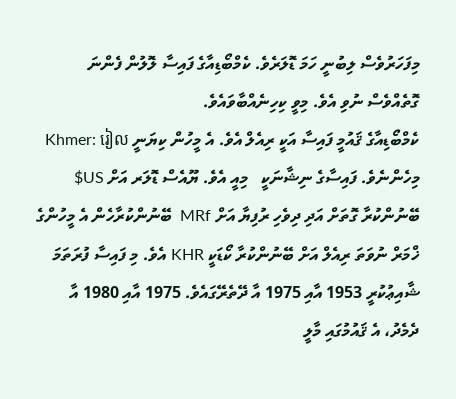މިފަހަރުވެސް ލިބުނީ ހަމަ ޑޮލަރެވެ. ކެމްބޯޑިއާގެ ފައިސާ ލޮލުން ފެންނަ ގޮތެއްވެސް ނުވި އެވެ. މިވީ ކިހިނެއްބާވައެވެ.
ކެމްބޯޑިއާގެ ޤައުމީ ފައިސާ އަކީ ރިއެލް އެވެ. އެ މީހުން ކިޔަނީ Khmer: រៀល  މިހެންނެވެ. ފައިސާގެ ނިޝާނަކީ   މިއީ އެވެ. ޔޫއެސް ޑޮލަރ އަށް US$ ބޭނުންކުރާ ގޮތަށް އަދި ދިވެހި ރުފިޔާ އަށް MRf  ބޭނުންކުރާހެން އެ މީހުންގެ ޚްމަރް ނުވަތަ ރިއެލް އަށް ބޭނުންކުރާ ކޯޑަކީ KHR އެވެ. މި ފައިސާ ފުރަތަމަ ޝާއިޢުކުރީ 1953 އާއި 1975 އާ ދޭތެރޭގައެވެ. 1975 އާއި 1980 އާ ދެމެދު، އެ ޤައުމުގައި މާލީ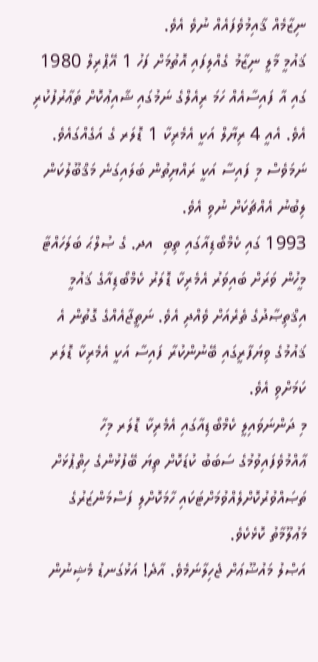ނިޒާމެއް ޤާއިމުވެފައެއް ނުވެ އެވެ.
ޤައުމީ މާލީ ނިޒާމު ގެއްލިފައި އޮތުމަށް ފަހު 1 އޭޕްރިލް 1980 ގައި އާ ފައިސާއެއް ހަމަ ރިއެލްގެ ނަމުގައި ޝާއިޢުކޮށް ތަޢާރުފުކުރި އެވެ. އެއީ 4 ރިޔާލް އަކީ އެމެރިކާ 1 ޑޮލަރ ގެ އަގެއްގައެވެ. ނަމަވެސް މި ފައިސާ އަކީ ރައްޔިތުން ބަލައިގަނެ މަޤްބޫލުކަން ލިބުނު އެއްޗަކަށް ނުވި އެވެ.
1993 ގައި ކެމްބޯޑިއާގައި ތިބި  އދ. ގެ ޞުލްޙަ ބަލަހައްޓާ މީހުން ވަރަށް ބައިވަރު އެމެރިކާ ޑޮލަރު ކެމްބޯޑިއާގެ ޤައުމީ އިޤްތިޞާދުގެ ތެރެއަށް ވެއްދި އެވެ. ނަތީޖާއެއްގެ ގޮތުން އެ ޤައުމުގެ ވިޔަފާރީގައި ބޭނުންކުރާ ފައިސާ އަކީ އެމެރިކާ ޑޮލަރ ކަމަށްވި އެވެ.
މި ދަންނަވައިލީ ކެމްބޯޑިއާގައި އެމެރިކާ ޑޮލަރ މިހާ ޢާއްމުވެފައިވުމުގެ ސަބަބު ކުޑަކޮށް ތިޔަ ބޭފުޅުންގެ ހިތްޕުޅަށް ތަޞައްވުރުކޮށްލެއްވުމަށްޓަކައި ހާމަކޮށްލި ފަސްމަންޒަރުގެ މަޢުލޫމާތު ކޮޅެކެވެ.
އަޞްލު މައުޟޫޢަށް ޖެހިލާނަމެވެ. އާދެ! އަޅުގަނޑު މެޝިނުން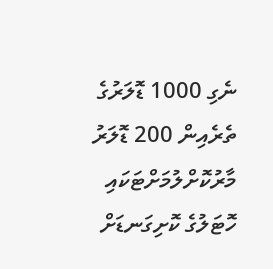ނެގި 1000 ޑޮލަރުގެ ތެރެއިން 200 ޑޮލަރު މާރުކޮށްލުމަށްޓަކައި ހޮޓަލުގެ ކޮށިގަނޑަށް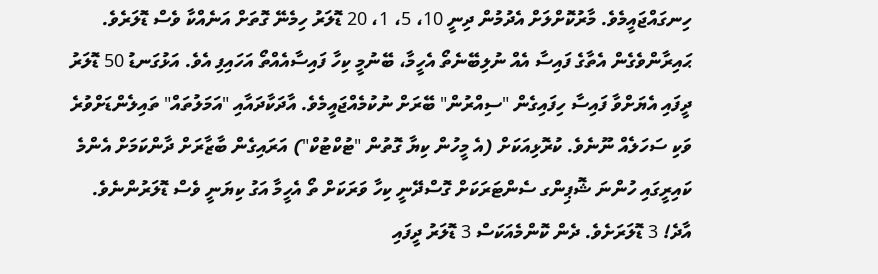ހިނގައްޖައީމެވެ. މާރުކޮށްލަށް އެދުމުން ދިނީ 10، 5، 1، 20 ޑޮލަރު ހިމެނޭ ގޮތަށް އަނެއްކާ ވެސް ޑޮލަރެވެ. ޙައިރާންވެގެން އެތާގެ ފައިސާ އެއް ނުލިބޭނެތޯ އެހީމާ، ބޭނުމީ ކިހާ ފައިސާއެއްތޯ އަހައިފި އެވެ. އަޅުގަނޑު 50 ޑޮލަރު ދީފައި އެޔަށްވާ ފައިސާ ހިފައިގެން "ސިއްރުން" ބޭރަށް ނުކުމެއްޖައީމެވެ. އާދަކާދައާއި "އަމަލުތައް" ތައިލެންޑަށްވުރެ ވަކި ސަހަލެއް ނޫނެވެ. ކުރޮޅިއަކަށް (އެ މީހުން ކިޔާ ގޮތުން "ޓުކްޓުކް") އަރައިގެން ބާޒާރަށް ދާންކަމަށް އެންމެ ކައިރީގައި ހުންނަ ޝޮޕިންގ ސެންޓަރަކަށް ގޮސްދޭނީ ކިހާ ވަރަކަށް ތޯ އެހީމާ އަގު ކިޔަނީ ވެސް ޑޮލަރުންނެވެ. އާދެ! 3 ޑޮލަރަށެވެ. ދެން ކޮންމެއަކަސް 3 ޑޮލަރު ދީފައި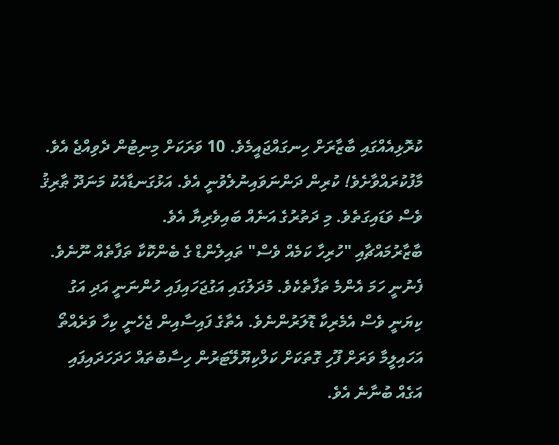ކުރޮޅިއެއްގައި ބާޒާރަށް ހިނގައްޖައީމެވެ. 10 ވަރަކަށް މިނިޓުން ދެވިއްޖެ އެވެ. މާފުކުރައްވާށެވެ! ކުރިން ދަންނަވައިނުލެވުނީ އެވެ. އަޅުގަނޑާއެކު މަނަދޫ ޠާރިޤު ވެސް ވަޑައިގަތެވެ. މި ދަތުރުގެ އަނެއް ބައިވެރިޔާ އެވެ.
ބާޒާރުމައްޗާއި "ހުރިހާ ކަމެއް ވެސް" ތައިލެންޑް ގެ ބެންކޮކާ ތަފާތެއް ނޫނެވެ. ފެނުނީ ހަމަ އެންމެ ތަފާތެކެވެ. މުދަލުގައި އަގުޖަހައިފައި ހުންނަނީ އަދި އަގު ކިޔަނީ ވެސް އެމެރިކާ ޑޮލަރުންނެވެ. އެތާގެ ފައިސާއިން ޖެހެނީ ކިހާ ވަރެއްތޯ އަހައިލީމާ ވަރަށް ފޫހި ގޮތަކަށް ކަލްކިޔޫލޭޓަރުން ހިސާބުތައް ހަދަހަދައިފައި އަގެއް ބުނާނެ އެވެ.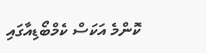ކޮންމެ އަކަސް ކެމްބޯޑިއާގައި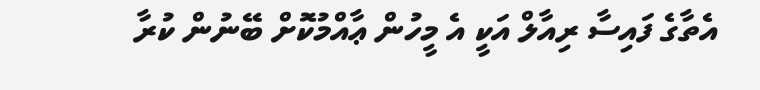އެތާގެ ފައިސާ ރިއާލް އަކީ އެ މީހުން ޢާއްމުކޮށް ބޭނުން ކުރާ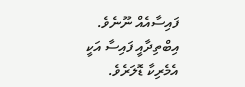ފައިސާއެއް ނޫނެވެ. އިބްތިދާއީ ފައިސާ އަކީ އެމެރިކާ ޑޮލަރެވެ.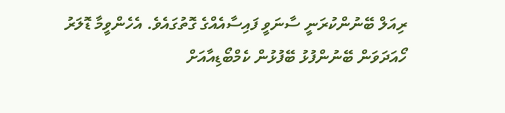ރިއަލް ބޭނުންކުރަނީ ސާނަވީ ފައިސާއެއްގެ ގޮތުގައެވެ. އެހެންވީމާ ޑޮލަރު ހޯއަދަވަން ބޭނުންފުޅު ބޭފުޅުން ކެމްބޯޑިއާއަށް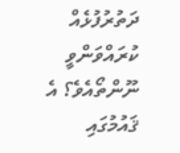ދަތުރުފުޅެއް ކުރައްވަންވީ ނޫންތޯއެވެ؟ އެ ޤައުމުގައި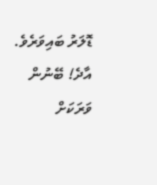ޑޮލަރު ބައިވަރެވެ. އާދެ! ބޭނުން ވަރަކަށް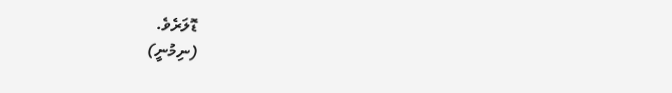ޑޮލަރެވެ.
(ނިމުނީ)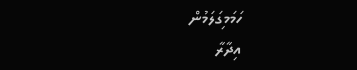ހަމަމިގަލަމުން
އިދާރާ